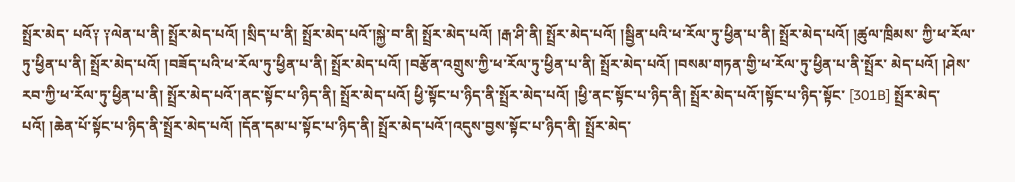སྤྲོར་མེད་ པའོ༑ ༑ལེན་པ་ནི། སྤྲོར་མེད་པའོ། །སྲིད་པ་ནི། སྤྲོར་མེད་པའོ་།སྐྱེ་བ་ནི། སྤྲོར་མེད་པའོ། །རྒ་ཤི་ནི། སྤྲོར་མེད་པའོ། །སྦྱིན་པའི་ཕ་རོལ་ཏུ་ཕྱིན་པ་ནི། སྤྲོར་མེད་པའོ། །ཚུལ་ཁྲིམས་ ཀྱི་ཕ་རོལ་ཏུ་ཕྱིན་པ་ནི། སྤྲོར་མེད་པའོ། །བཟོད་པའི་ཕ་རོལ་ཏུ་ཕྱིན་པ་ནི། སྤྲོར་མེད་པའོ། །བརྩོན་འགྲུས་ཀྱི་ཕ་རོལ་ཏུ་ཕྱིན་པ་ནི། སྤྲོར་མེད་པའོ། །བསམ་གཏན་གྱི་ཕ་རོལ་ཏུ་ཕྱིན་པ་ནི་སྤྲོར་ མེད་པའོ། །ཤེས་རབ་ཀྱི་ཕ་རོལ་ཏུ་ཕྱིན་པ་ནི། སྤྲོར་མེད་པའོ་།ནང་སྟོང་པ་ཉིད་ནི། སྤྲོར་མེད་པའོ། ཕྱི་སྟོང་པ་ཉིད་ནི་སྤྲོར་མེད་པའོ། །ཕྱི་ནང་སྟོང་པ་ཉིད་ནི། སྤྲོར་མེད་པའོ་།སྟོང་པ་ཉིད་སྟོང་ [301B] སྤྲོར་མེད་པའོ། །ཆེན་པོ་སྟོང་པ་ཉིད་ནི་སྤྲོར་མེད་པའོ། །དོན་དམ་པ་སྟོང་པ་ཉིད་ནི། སྤྲོར་མེད་པའོ་།འདུས་བྱས་སྟོང་པ་ཉིད་ནི། སྤྲོར་མེད་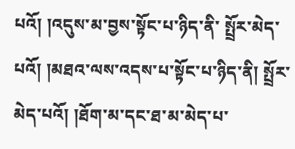པའོ། །འདུས་མ་བྱས་སྟོང་པ་ཉིད་ནི་ སྤྲོར་མེད་པའོ། །མཐའ་ལས་འདས་པ་སྟོང་པ་ཉིད་ནི། སྤྲོར་མེད་པའོ། །ཐོག་མ་དང་ཐ་མ་མེད་པ་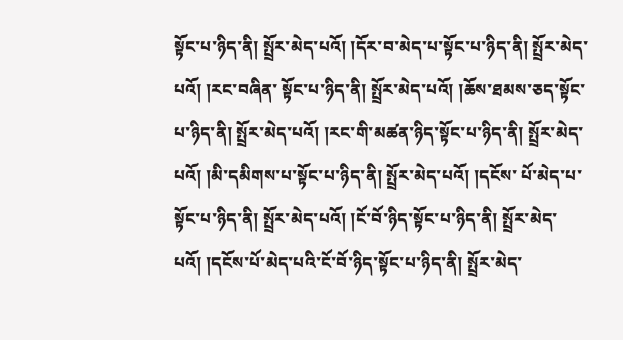སྟོང་པ་ཉིད་ནི། སྤྲོར་མེད་པའོ། །དོར་བ་མེད་པ་སྟོང་པ་ཉིད་ནི། སྤྲོར་མེད་པའོ། །རང་བཞིན་ སྟོང་པ་ཉིད་ནི། སྤྲོར་མེད་པའོ། །ཆོས་ཐམས་ཅད་སྟོང་པ་ཉིད་ནི། སྤྲོར་མེད་པའོ། །རང་གི་མཚན་ཉིད་སྟོང་པ་ཉིད་ནི། སྤྲོར་མེད་པའོ། །མི་དམིགས་པ་སྟོང་པ་ཉིད་ནི། སྤྲོར་མེད་པའོ། །དངོས་ པོ་མེད་པ་སྟོང་པ་ཉིད་ནི། སྤྲོར་མེད་པའོ། །ངོ་བོ་ཉིད་སྟོང་པ་ཉིད་ནི། སྤྲོར་མེད་པའོ། །དངོས་པོ་མེད་པའི་ངོ་བོ་ཉིད་སྟོང་པ་ཉིད་ནི། སྤྲོར་མེད་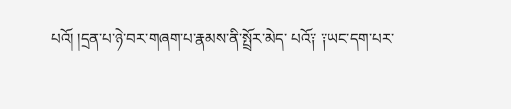པའོ། །དྲན་པ་ཉེ་བར་གཞག་པ་རྣམས་ནི་སྤྲོར་མེད་ པའོ༑ ༑ཡང་དག་པར་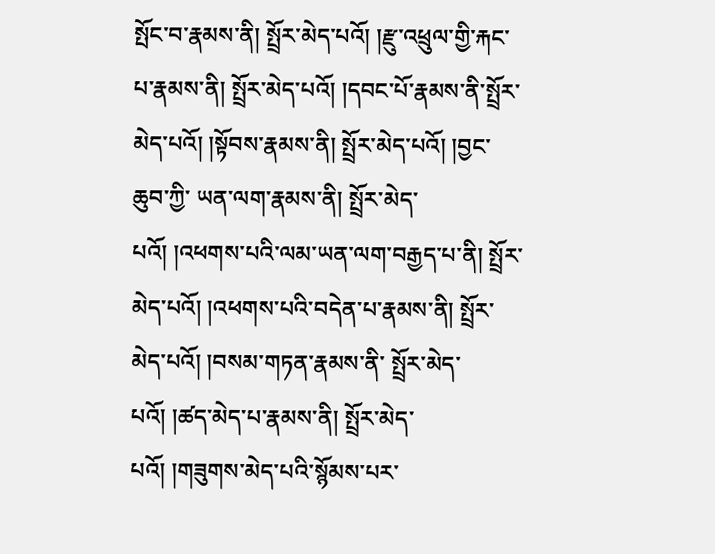སྤོང་བ་རྣམས་ནི། སྤྲོར་མེད་པའོ། །རྫུ་འཕྲུལ་གྱི་རྐང་པ་རྣམས་ནི། སྤྲོར་མེད་པའོ། །དབང་པོ་རྣམས་ནི་སྤྲོར་མེད་པའོ། །སྟོབས་རྣམས་ནི། སྤྲོར་མེད་པའོ། །བྱང་ཆུབ་ཀྱི་ ཡན་ལག་རྣམས་ནི། སྤྲོར་མེད་པའོ། །འཕགས་པའི་ལམ་ཡན་ལག་བརྒྱད་པ་ནི། སྤྲོར་མེད་པའོ། །འཕགས་པའི་བདེན་པ་རྣམས་ནི། སྤྲོར་མེད་པའོ། །བསམ་གཏན་རྣམས་ནི་ སྤྲོར་མེད་པའོ། །ཚད་མེད་པ་རྣམས་ནི། སྤྲོར་མེད་པའོ། །གཟུགས་མེད་པའི་སྙོམས་པར་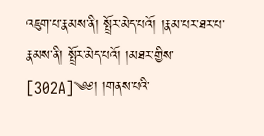འཇུག་པ་རྣམས་ནི། སྤྲོར་མེད་པའོ། །རྣམ་པར་ཐར་པ་རྣམས་ནི། སྤྲོར་མེད་པའོ། །མཐར་གྱིས་ [302A]༄༅། །གནས་པའི་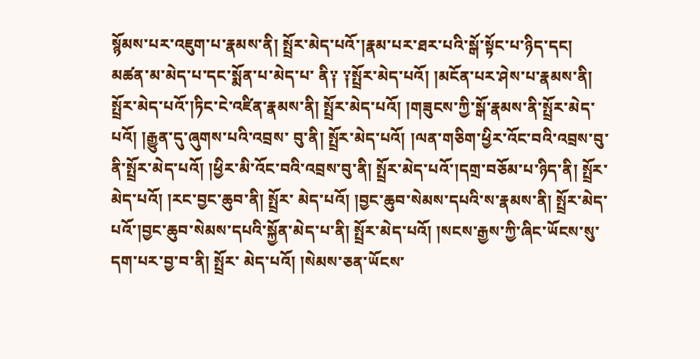སྙོམས་པར་འཇུག་པ་རྣམས་ནི། སྤྲོར་མེད་པའོ་།རྣམ་པར་ཐར་པའི་སྒོ་སྟོང་པ་ཉིད་དང། མཚན་མ་མེད་པ་དང་སྨོན་པ་མེད་པ་ ནི༑ ༑སྤྲོར་མེད་པའོ། །མངོན་པར་ཤེས་པ་རྣམས་ནི། སྤྲོར་མེད་པའོ་།ཏིང་ངེ་འཛིན་རྣམས་ནི། སྤྲོར་མེད་པའོ། །གཟུངས་ཀྱི་སྒོ་རྣམས་ནི་སྤྲོར་མེད་པའོ། །རྒྱུན་དུ་ཞུགས་པའི་འབྲས་ བུ་ནི། སྤྲོར་མེད་པའོ། །ལན་གཅིག་ཕྱིར་འོང་བའི་འབྲས་བུ་ནི་སྤྲོར་མེད་པའོ། །ཕྱིར་མི་འོང་བའི་འབྲས་བུ་ནི། སྤྲོར་མེད་པའོ་།དགྲ་བཅོམ་པ་ཉིད་ནི། སྤྲོར་མེད་པའོ། །རང་བྱང་ཆུབ་ནི། སྤྲོར་ མེད་པའོ། །བྱང་ཆུབ་སེམས་དཔའི་ས་རྣམས་ནི། སྤྲོར་མེད་པའོ་།བྱང་ཆུབ་སེམས་དཔའི་སྐྱོན་མེད་པ་ནི། སྤྲོར་མེད་པའོ། །སངས་རྒྱས་ཀྱི་ཞིང་ཡོངས་སུ་དག་པར་བྱ་བ་ནི། སྤྲོར་ མེད་པའོ། །སེམས་ཅན་ཡོངས་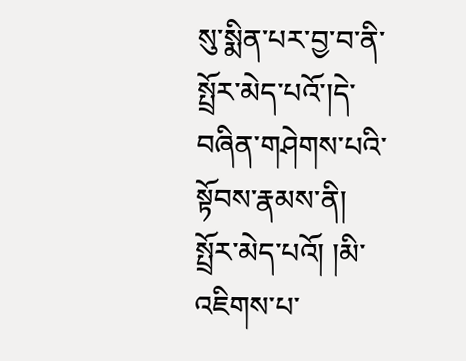སུ་སྨིན་པར་བྱ་བ་ནི་སྤྲོར་མེད་པའོ་།དེ་བཞིན་གཤེགས་པའི་སྟོབས་རྣམས་ནི། སྤྲོར་མེད་པའོ། །མི་འཇིགས་པ་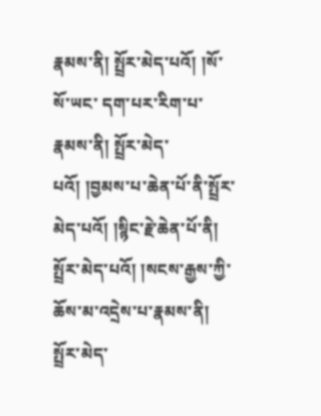རྣམས་ནི། སྤྲོར་མེད་པའོ། །སོ་སོ་ཡང་ དག་པར་རིག་པ་རྣམས་ནི། སྤྲོར་མེད་པའོ། །བྱམས་པ་ཆེན་པོ་ནི་སྤྲོར་མེད་པའོ། །སྙིང་རྗེ་ཆེན་པོ་ནི། སྤྲོར་མེད་པའོ། །སངས་རྒྱས་ཀྱི་ཆོས་མ་འདྲེས་པ་རྣམས་ནི། སྤྲོར་མེད་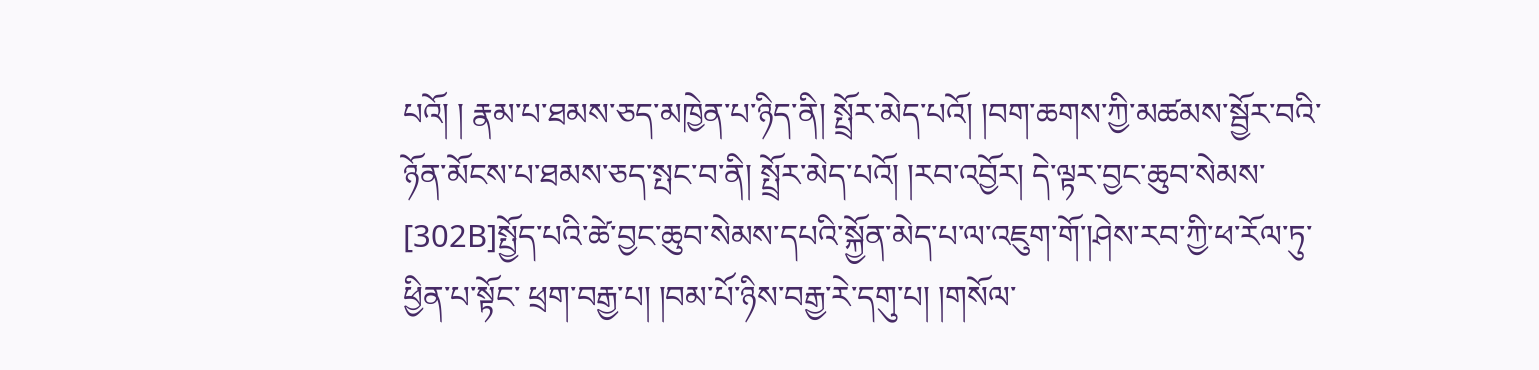པའོ། ། རྣམ་པ་ཐམས་ཅད་མཁྱེན་པ་ཉིད་ནི། སྤྲོར་མེད་པའོ། །བག་ཆགས་ཀྱི་མཚམས་སྦྱོར་བའི་ཉོན་མོངས་པ་ཐམས་ཅད་སྤང་བ་ནི། སྤྲོར་མེད་པའོ། །རབ་འབྱོར། དེ་ལྟར་བྱང་ཆུབ་སེམས་ [302B]སྤྱོད་པའི་ཚེ་བྱང་ཆུབ་སེམས་དཔའི་སྐྱོན་མེད་པ་ལ་འཇུག་གོ་།ཤེས་རབ་ཀྱི་ཕ་རོལ་ཏུ་ཕྱིན་པ་སྟོང་ ཕྲག་བརྒྱ་པ། །བམ་པོ་ཉིས་བརྒྱ་རེ་དགུ་པ། །གསོལ་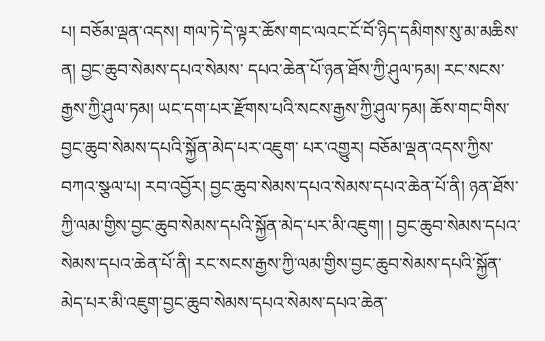པ། བཅོམ་ལྡན་འདས། གལ་ཏེ་དེ་ལྟར་ཆོས་གང་ལའང་ངོ་བོ་ཉིད་དམིགས་སུ་མ་མཆིས་ན། བྱང་ཆུབ་སེམས་དཔའ་སེམས་ དཔའ་ཆེན་པོ་ཉན་ཐོས་ཀྱི་ཤུལ་ཏམ། རང་སངས་རྒྱས་ཀྱི་ཤུལ་ཏམ། ཡང་དག་པར་རྫོགས་པའི་སངས་རྒྱས་ཀྱི་ཤུལ་ཏམ། ཆོས་གང་གིས་བྱང་ཆུབ་སེམས་དཔའི་སྐྱོན་མེད་པར་འཇུག་ པར་འགྱུར། བཅོམ་ལྡན་འདས་ཀྱིས་བཀའ་སྩལ་པ། རབ་འབྱོར། བྱང་ཆུབ་སེམས་དཔའ་སེམས་དཔའ་ཆེན་པོ་ནི། ཉན་ཐོས་ཀྱི་ལམ་གྱིས་བྱང་ཆུབ་སེམས་དཔའི་སྐྱོན་མེད་པར་མི་འཇུག། ། བྱང་ཆུབ་སེམས་དཔའ་སེམས་དཔའ་ཆེན་པོ་ནི། རང་སངས་རྒྱས་ཀྱི་ལམ་གྱིས་བྱང་ཆུབ་སེམས་དཔའི་སྐྱོན་མེད་པར་མི་འཇུག་བྱང་ཆུབ་སེམས་དཔའ་སེམས་དཔའ་ཆེན་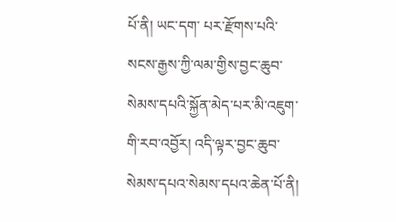པོ་ནི། ཡང་དག་ པར་རྫོགས་པའི་སངས་རྒྱས་ཀྱི་ལམ་གྱིས་བྱང་ཆུབ་སེམས་དཔའི་སྐྱོན་མེད་པར་མི་འཇུག་གི་རབ་འབྱོར། འདི་ལྟར་བྱང་ཆུབ་སེམས་དཔའ་སེམས་དཔའ་ཆེན་པོ་ནི།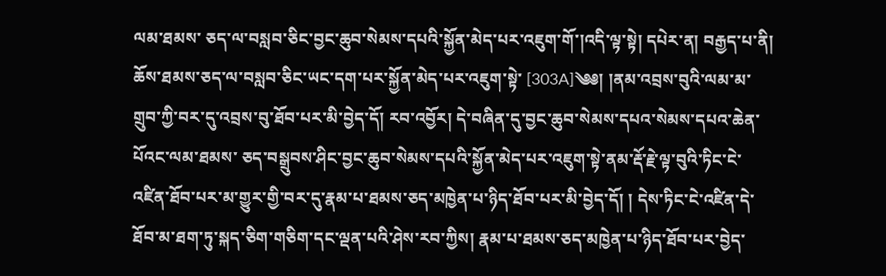ལམ་ཐམས་ ཅད་ལ་བསླབ་ཅིང་བྱང་ཆུབ་སེམས་དཔའི་སྐྱོན་མེད་པར་འཇུག་གོ་།འདི་ལྟ་སྟེ། དཔེར་ན། བརྒྱད་པ་ནི། ཆོས་ཐམས་ཅད་ལ་བསླབ་ཅིང་ཡང་དག་པར་སྐྱོན་མེད་པར་འཇུག་སྟེ་ [303A]༄༅། །ནམ་འབྲས་བུའི་ལམ་མ་གྲུབ་ཀྱི་བར་དུ་འབྲས་བུ་ཐོབ་པར་མི་བྱེད་དོ། རབ་འབྱོར། དེ་བཞིན་དུ་བྱང་ཆུབ་སེམས་དཔའ་སེམས་དཔའ་ཆེན་པོའང་ལམ་ཐམས་ ཅད་བསྒྲུབས་ཤིང་བྱང་ཆུབ་སེམས་དཔའི་སྐྱོན་མེད་པར་འཇུག་སྟེ་ནམ་རྡོ་རྗེ་ལྟ་བུའི་ཏིང་ངེ་འཛིན་ཐོབ་པར་མ་གྱུར་གྱི་བར་དུ་རྣམ་པ་ཐམས་ཅད་མཁྱེན་པ་ཉིད་ཐོབ་པར་མི་བྱེད་དོ། ། དེས་ཏིང་ངེ་འཛིན་དེ་ཐོབ་མ་ཐག་ཏུ་སྐད་ཅིག་གཅིག་དང་ལྡན་པའི་ཤེས་རབ་ཀྱིས། རྣམ་པ་ཐམས་ཅད་མཁྱེན་པ་ཉིད་ཐོབ་པར་བྱེད་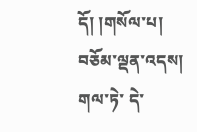དོ། །གསོལ་པ། བཅོམ་ལྡན་འདས། གལ་ཏེ་ དེ་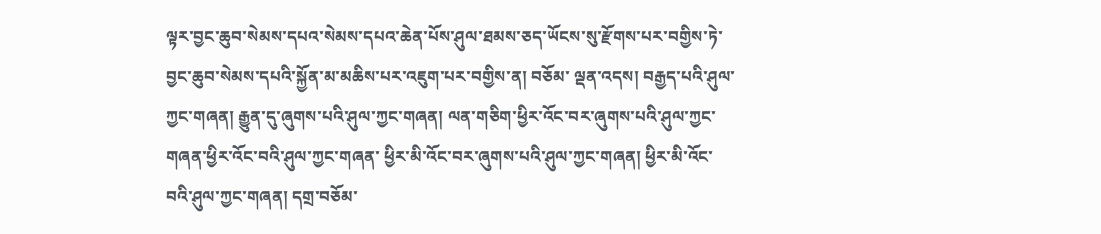ལྟར་བྱང་ཆུབ་སེམས་དཔའ་སེམས་དཔའ་ཆེན་པོས་ཤུལ་ཐམས་ཅད་ཡོངས་སུ་རྫོགས་པར་བགྱིས་ཏེ་བྱང་ཆུབ་སེམས་དཔའི་སྐྱོན་མ་མཆིས་པར་འཇུག་པར་བགྱིས་ན། བཅོམ་ ལྡན་འདས། བརྒྱད་པའི་ཤུལ་ཀྱང་གཞན། རྒྱུན་དུ་ཞུགས་པའི་ཤུལ་ཀྱང་གཞན། ལན་གཅིག་ཕྱིར་འོང་བར་ཞུགས་པའི་ཤུལ་ཀྱང་གཞན་ཕྱིར་འོང་བའི་ཤུལ་ཀྱང་གཞན་ ཕྱིར་མི་འོང་བར་ཞུགས་པའི་ཤུལ་ཀྱང་གཞན། ཕྱིར་མི་འོང་བའི་ཤུལ་ཀྱང་གཞན། དགྲ་བཅོམ་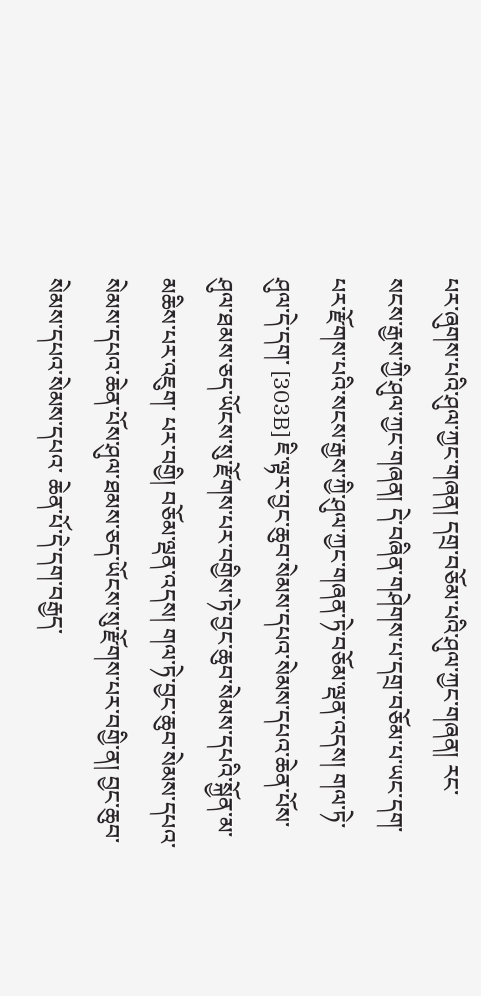པར་ཞུགས་པའི་ཤུལ་ཀྱང་གཞན། དགྲ་བཅོམ་པའི་ཤུལ་ཀྱང་གཞན། རང་ སངས་རྒྱས་ཀྱི་ཤུལ་ཀྱང་གཞན། དེ་བཞིན་གཤེགས་པ་དགྲ་བཅོམ་པ་ཡང་དག་པར་རྫོགས་པའི་སངས་རྒྱས་ཀྱི་ཤུལ་ཀྱང་གཞན་ཏེ་བཅོམ་ལྡན་འདས། གལ་ཏེ་ཤུལ་དེ་དག་ [303B] ཇི་ལྟར་བྱང་ཆུབ་སེམས་དཔའ་སེམས་དཔའ་ཆེན་པོས་ཤུལ་ཐམས་ཅད་ཡོངས་སུ་རྫོགས་པར་བགྱིས་ཏེ་བྱང་ཆུབ་སེམས་དཔའི་སྐྱོན་མ་མཆིས་པར་འཇུག་ པར་བགྱི། བཅོམ་ལྡན་འདས། གལ་ཏེ་བྱང་ཆུབ་སེམས་དཔའ་སེམས་དཔའ་ཆེན་པོས་ཤུལ་ཐམས་ཅད་ཡོངས་སུ་རྫོགས་པར་བགྱི་ན། བྱང་ཆུབ་སེམས་དཔའ་སེམས་དཔའ་ ཆེན་པོ་དེ་དག་བརྒྱད་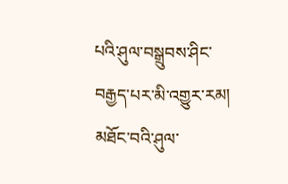པའི་ཤུལ་བསྒྲུབས་ཤིང་བརྒྱད་པར་མི་འགྱུར་རམ། མཐོང་བའི་ཤུལ་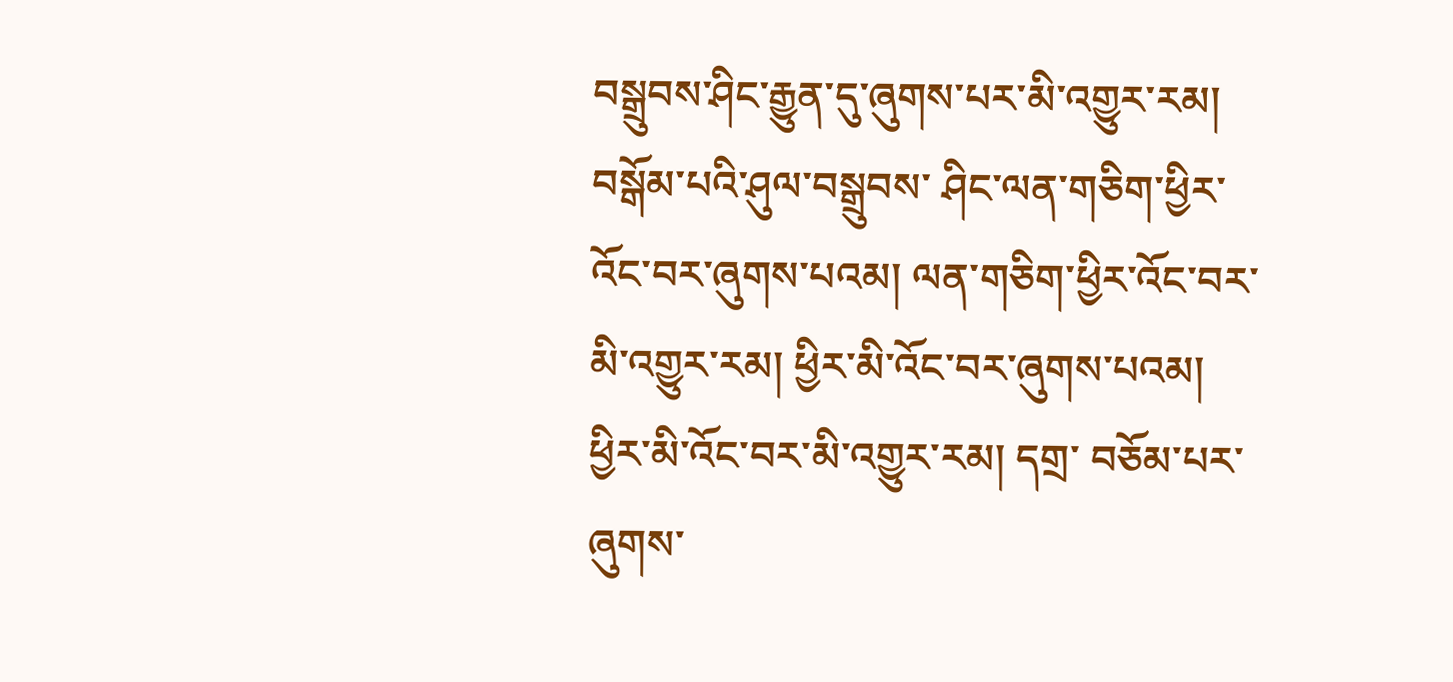བསྒྲུབས་ཤིང་རྒྱུན་དུ་ཞུགས་པར་མི་འགྱུར་རམ། བསྒོམ་པའི་ཤུལ་བསྒྲུབས་ ཤིང་ལན་གཅིག་ཕྱིར་འོང་བར་ཞུགས་པའམ། ལན་གཅིག་ཕྱིར་འོང་བར་མི་འགྱུར་རམ། ཕྱིར་མི་འོང་བར་ཞུགས་པའམ། ཕྱིར་མི་འོང་བར་མི་འགྱུར་རམ། དགྲ་ བཅོམ་པར་ཞུགས་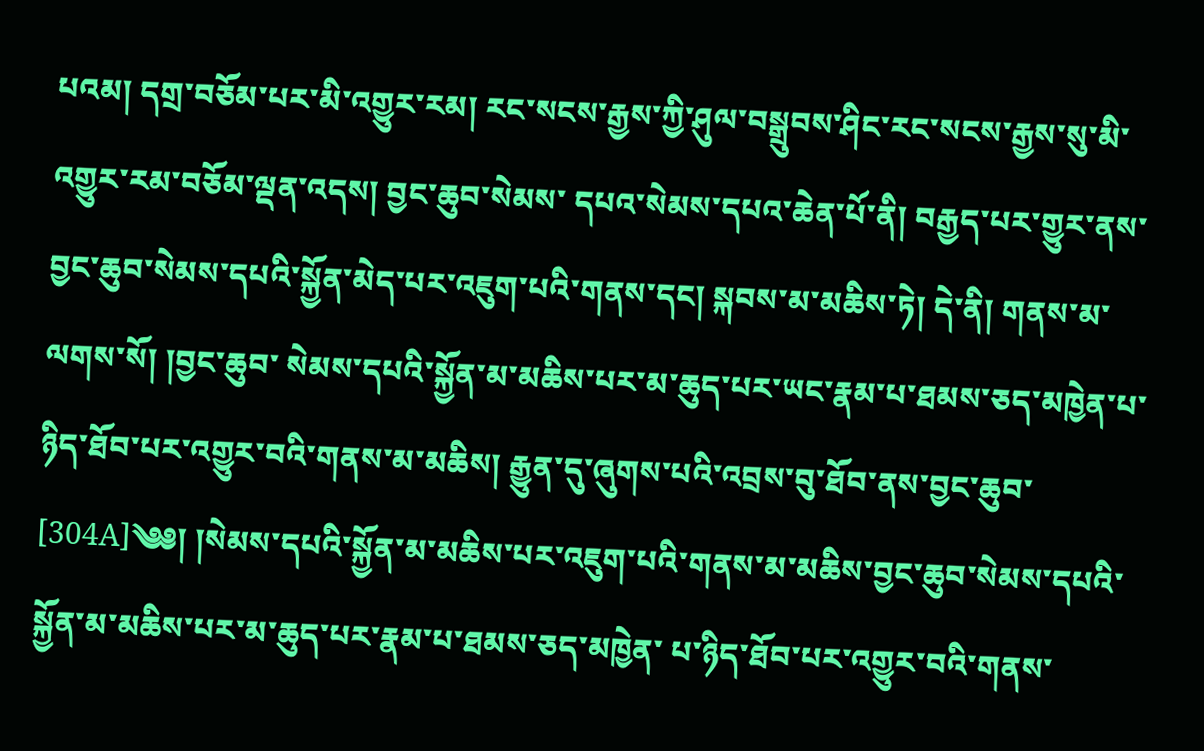པའམ། དགྲ་བཅོམ་པར་མི་འགྱུར་རམ། རང་སངས་རྒྱས་ཀྱི་ཤུལ་བསྒྲུབས་ཤིང་རང་སངས་རྒྱས་སུ་མི་འགྱུར་རམ་བཅོམ་ལྡན་འདས། བྱང་ཆུབ་སེམས་ དཔའ་སེམས་དཔའ་ཆེན་པོ་ནི། བརྒྱད་པར་གྱུར་ནས་བྱང་ཆུབ་སེམས་དཔའི་སྐྱོན་མེད་པར་འཇུག་པའི་གནས་དང། སྐབས་མ་མཆིས་ཏེ། དེ་ནི། གནས་མ་ལགས་སོ། །བྱང་ཆུབ་ སེམས་དཔའི་སྐྱོན་མ་མཆིས་པར་མ་ཆུད་པར་ཡང་རྣམ་པ་ཐམས་ཅད་མཁྱེན་པ་ཉིད་ཐོབ་པར་འགྱུར་བའི་གནས་མ་མཆིས། རྒྱུན་དུ་ཞུགས་པའི་འབྲས་བུ་ཐོབ་ནས་བྱང་ཆུབ་ [304A]༄༅། །སེམས་དཔའི་སྐྱོན་མ་མཆིས་པར་འཇུག་པའི་གནས་མ་མཆིས་བྱང་ཆུབ་སེམས་དཔའི་སྐྱོན་མ་མཆིས་པར་མ་ཆུད་པར་རྣམ་པ་ཐམས་ཅད་མཁྱེན་ པ་ཉིད་ཐོབ་པར་འགྱུར་བའི་གནས་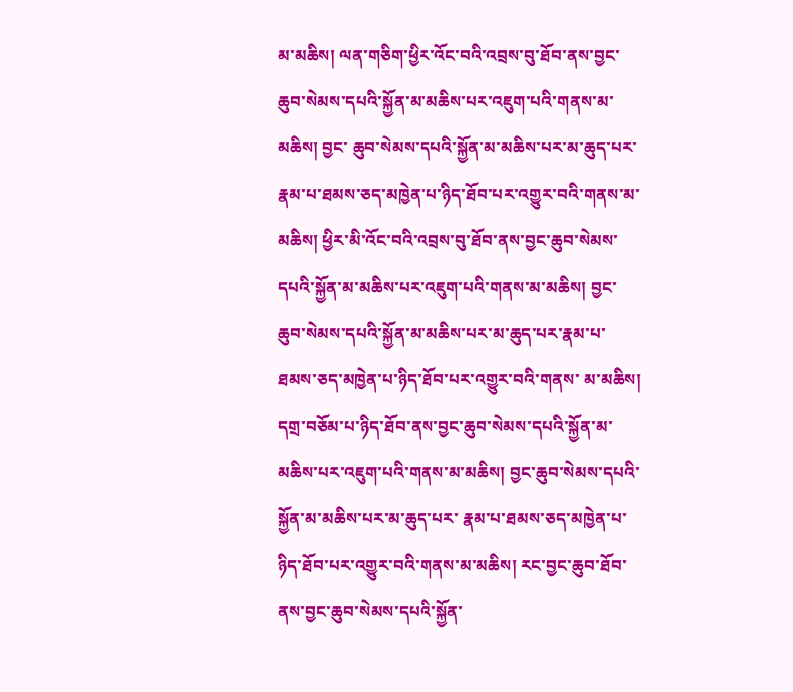མ་མཆིས། ལན་གཅིག་ཕྱིར་འོང་བའི་འབྲས་བུ་ཐོབ་ནས་བྱང་ཆུབ་སེམས་དཔའི་སྐྱོན་མ་མཆིས་པར་འཇུག་པའི་གནས་མ་མཆིས། བྱང་ ཆུབ་སེམས་དཔའི་སྐྱོན་མ་མཆིས་པར་མ་ཆུད་པར་རྣམ་པ་ཐམས་ཅད་མཁྱེན་པ་ཉིད་ཐོབ་པར་འགྱུར་བའི་གནས་མ་མཆིས། ཕྱིར་མི་འོང་བའི་འབྲས་བུ་ཐོབ་ནས་བྱང་ཆུབ་སེམས་ དཔའི་སྐྱོན་མ་མཆིས་པར་འཇུག་པའི་གནས་མ་མཆིས། བྱང་ཆུབ་སེམས་དཔའི་སྐྱོན་མ་མཆིས་པར་མ་ཆུད་པར་རྣམ་པ་ཐམས་ཅད་མཁྱེན་པ་ཉིད་ཐོབ་པར་འགྱུར་བའི་གནས་ མ་མཆིས། དགྲ་བཅོམ་པ་ཉིད་ཐོབ་ནས་བྱང་ཆུབ་སེམས་དཔའི་སྐྱོན་མ་མཆིས་པར་འཇུག་པའི་གནས་མ་མཆིས། བྱང་ཆུབ་སེམས་དཔའི་སྐྱོན་མ་མཆིས་པར་མ་ཆུད་པར་ རྣམ་པ་ཐམས་ཅད་མཁྱེན་པ་ཉིད་ཐོབ་པར་འགྱུར་བའི་གནས་མ་མཆིས། རང་བྱང་ཆུབ་ཐོབ་ནས་བྱང་ཆུབ་སེམས་དཔའི་སྐྱོན་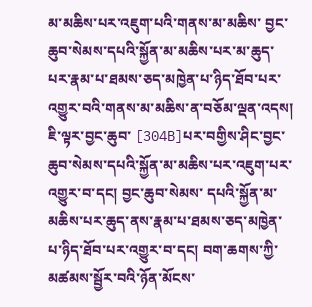མ་མཆིས་པར་འཇུག་པའི་གནས་མ་མཆིས་ བྱང་ཆུབ་སེམས་དཔའི་སྐྱོན་མ་མཆིས་པར་མ་ཆུད་པར་རྣམ་པ་ཐམས་ཅད་མཁྱེན་པ་ཉིད་ཐོབ་པར་འགྱུར་བའི་གནས་མ་མཆིས་ན་བཅོམ་ལྡན་འདས། ཇི་ལྟར་བྱང་ཆུབ་ [304B]པར་བགྱིས་ཤིང་བྱང་ཆུབ་སེམས་དཔའི་སྐྱོན་མ་མཆིས་པར་འཇུག་པར་འགྱུར་བ་དང། བྱང་ཆུབ་སེམས་ དཔའི་སྐྱོན་མ་མཆིས་པར་ཆུད་ནས་རྣམ་པ་ཐམས་ཅད་མཁྱེན་པ་ཉིད་ཐོབ་པར་འགྱུར་བ་དང། བག་ཆགས་ཀྱི་མཚམས་སྦྱོར་བའི་ཉོན་མོངས་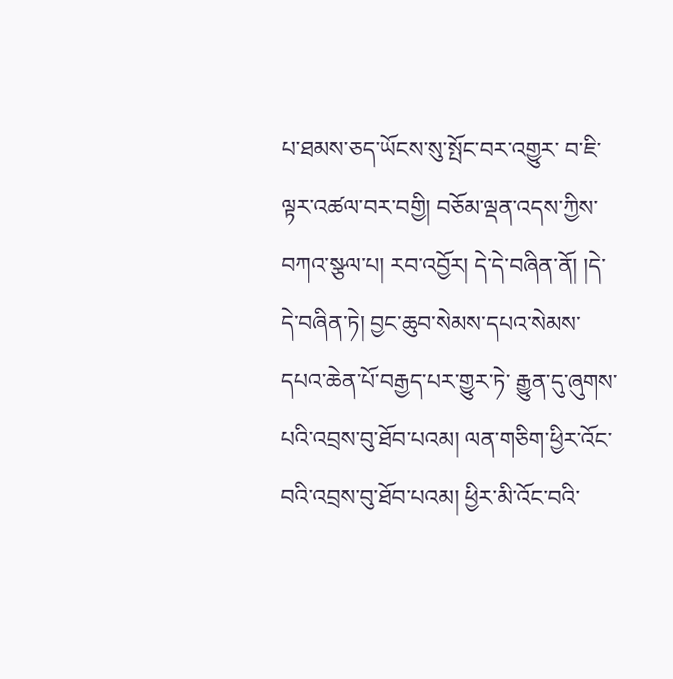པ་ཐམས་ཅད་ཡོངས་སུ་སྤོང་བར་འགྱུར་ བ་ཇི་ལྟར་འཚལ་བར་བགྱི། བཅོམ་ལྡན་འདས་ཀྱིས་བཀའ་སྩལ་པ། རབ་འབྱོར། དེ་དེ་བཞིན་ནོ། །དེ་དེ་བཞིན་ཏེ། བྱང་ཆུབ་སེམས་དཔའ་སེམས་དཔའ་ཆེན་པོ་བརྒྱད་པར་གྱུར་ཏེ་ རྒྱུན་དུ་ཞུགས་པའི་འབྲས་བུ་ཐོབ་པའམ། ལན་གཅིག་ཕྱིར་འོང་བའི་འབྲས་བུ་ཐོབ་པའམ། ཕྱིར་མི་འོང་བའི་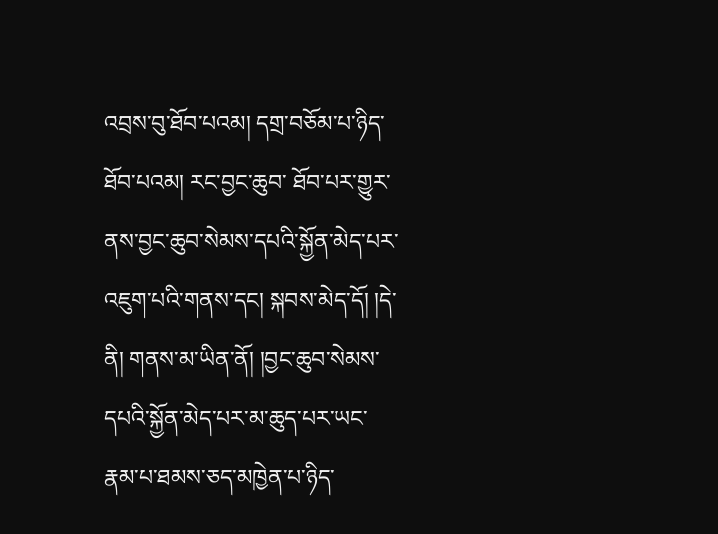འབྲས་བུ་ཐོབ་པའམ། དགྲ་བཅོམ་པ་ཉིད་ཐོབ་པའམ། རང་བྱང་ཆུབ་ ཐོབ་པར་གྱུར་ནས་བྱང་ཆུབ་སེམས་དཔའི་སྐྱོན་མེད་པར་འཇུག་པའི་གནས་དང། སྐབས་མེད་དོ། །དེ་ནི། གནས་མ་ཡིན་ནོ། །བྱང་ཆུབ་སེམས་དཔའི་སྐྱོན་མེད་པར་མ་ཆུད་པར་ཡང་ རྣམ་པ་ཐམས་ཅད་མཁྱེན་པ་ཉིད་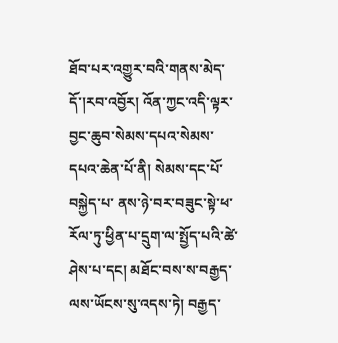ཐོབ་པར་འགྱུར་བའི་གནས་མེད་དོ་།རབ་འབྱོར། འོན་ཀྱང་འདི་ལྟར་བྱང་ཆུབ་སེམས་དཔའ་སེམས་དཔའ་ཆེན་པོ་ནི། སེམས་དང་པོ་བསྐྱེད་པ་ ནས་ཉེ་བར་བཟུང་སྟེ་ཕ་རོལ་ཏུ་ཕྱིན་པ་དྲུག་ལ་སྤྱོད་པའི་ཚེ་ཤེས་པ་དང། མཐོང་བས་ས་བརྒྱད་ལས་ཡོངས་སུ་འདས་ཏེ། བརྒྱད་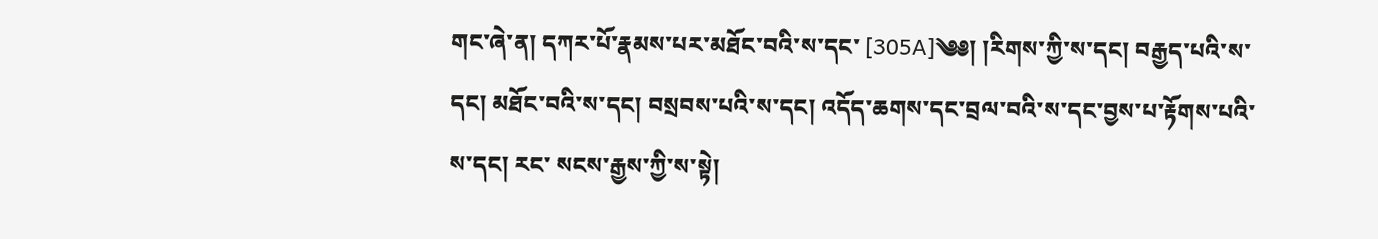གང་ཞེ་ན། དཀར་པོ་རྣམས་པར་མཐོང་བའི་ས་དང་ [305A]༄༅། །རིགས་ཀྱི་ས་དང། བརྒྱད་པའི་ས་དང། མཐོང་བའི་ས་དང། བསྲབས་པའི་ས་དང། འདོད་ཆགས་དང་བྲལ་བའི་ས་དང་བྱས་པ་རྟོགས་པའི་ས་དང། རང་ སངས་རྒྱས་ཀྱི་ས་སྟེ།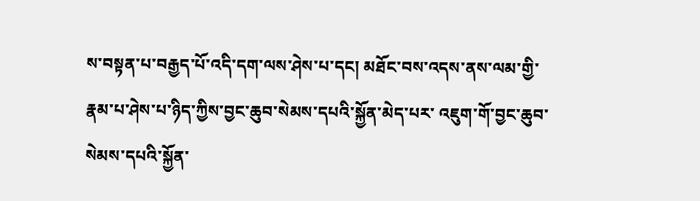ས་བསྟན་པ་བརྒྱད་པོ་འདི་དག་ལས་ཤེས་པ་དང། མཐོང་བས་འདས་ནས་ལམ་གྱི་རྣམ་པ་ཤེས་པ་ཉིད་ཀྱིས་བྱང་ཆུབ་སེམས་དཔའི་སྐྱོན་མེད་པར་ འཇུག་གོ་བྱང་ཆུབ་སེམས་དཔའི་སྐྱོན་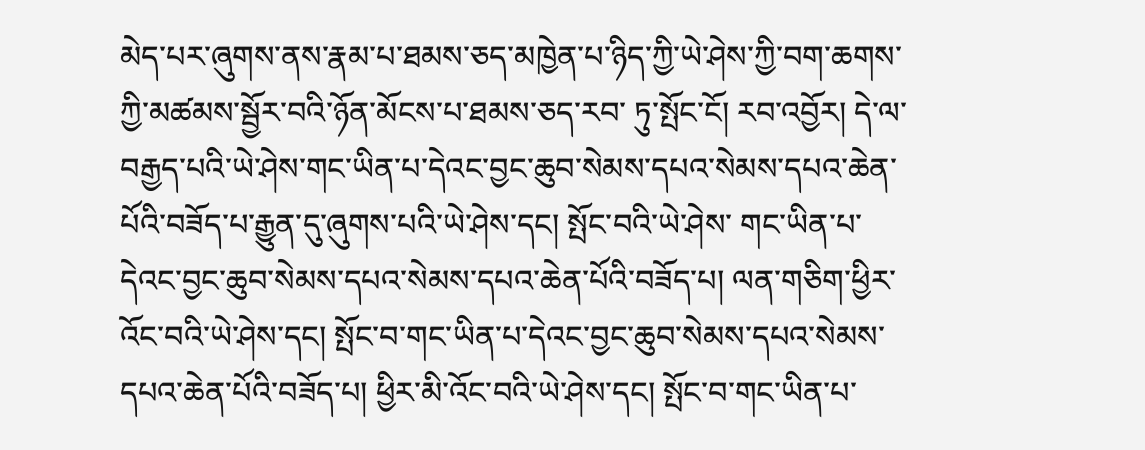མེད་པར་ཞུགས་ནས་རྣམ་པ་ཐམས་ཅད་མཁྱེན་པ་ཉིད་ཀྱི་ཡེ་ཤེས་ཀྱི་བག་ཆགས་ཀྱི་མཚམས་སྦྱོར་བའི་ཉོན་མོངས་པ་ཐམས་ཅད་རབ་ ཏུ་སྤོང་ངོ། རབ་འབྱོར། དེ་ལ་བརྒྱད་པའི་ཡེ་ཤེས་གང་ཡིན་པ་དེའང་བྱང་ཆུབ་སེམས་དཔའ་སེམས་དཔའ་ཆེན་པོའི་བཟོད་པ་རྒྱུན་དུ་ཞུགས་པའི་ཡེ་ཤེས་དང། སྤོང་བའི་ཡེ་ཤེས་ གང་ཡིན་པ་དེའང་བྱང་ཆུབ་སེམས་དཔའ་སེམས་དཔའ་ཆེན་པོའི་བཟོད་པ། ལན་གཅིག་ཕྱིར་འོང་བའི་ཡེ་ཤེས་དང། སྤོང་བ་གང་ཡིན་པ་དེའང་བྱང་ཆུབ་སེམས་དཔའ་སེམས་ དཔའ་ཆེན་པོའི་བཟོད་པ། ཕྱིར་མི་འོང་བའི་ཡེ་ཤེས་དང། སྤོང་བ་གང་ཡིན་པ་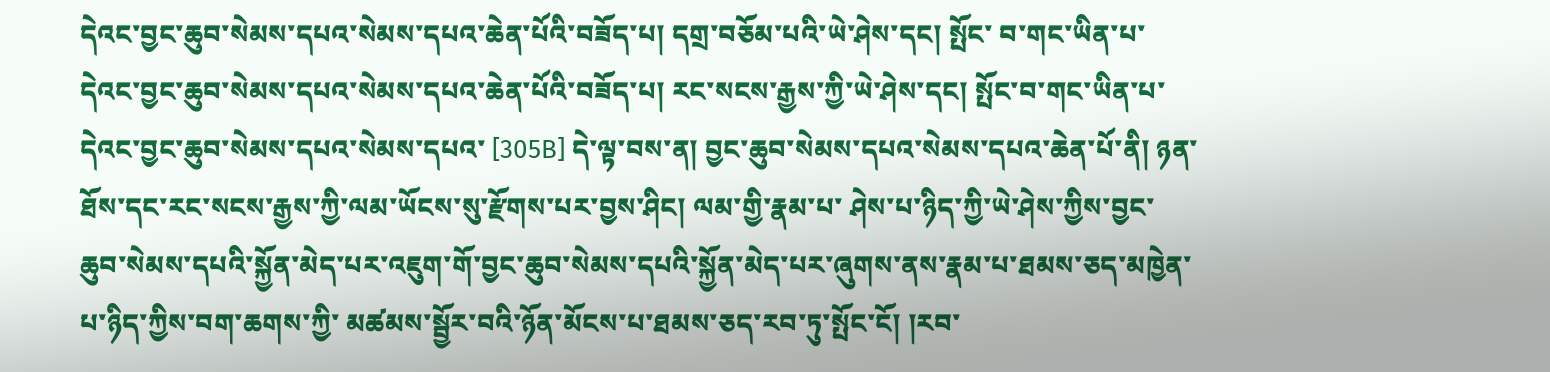དེའང་བྱང་ཆུབ་སེམས་དཔའ་སེམས་དཔའ་ཆེན་པོའི་བཟོད་པ། དགྲ་བཅོམ་པའི་ཡེ་ཤེས་དང། སྤོང་ བ་གང་ཡིན་པ་དེའང་བྱང་ཆུབ་སེམས་དཔའ་སེམས་དཔའ་ཆེན་པོའི་བཟོད་པ། རང་སངས་རྒྱས་ཀྱི་ཡེ་ཤེས་དང། སྤོང་བ་གང་ཡིན་པ་དེའང་བྱང་ཆུབ་སེམས་དཔའ་སེམས་དཔའ་ [305B] དེ་ལྟ་བས་ན། བྱང་ཆུབ་སེམས་དཔའ་སེམས་དཔའ་ཆེན་པོ་ནི། ཉན་ཐོས་དང་རང་སངས་རྒྱས་ཀྱི་ལམ་ཡོངས་སུ་རྫོགས་པར་བྱས་ཤིང། ལམ་གྱི་རྣམ་པ་ ཤེས་པ་ཉིད་ཀྱི་ཡེ་ཤེས་ཀྱིས་བྱང་ཆུབ་སེམས་དཔའི་སྐྱོན་མེད་པར་འཇུག་གོ་བྱང་ཆུབ་སེམས་དཔའི་སྐྱོན་མེད་པར་ཞུགས་ནས་རྣམ་པ་ཐམས་ཅད་མཁྱེན་པ་ཉིད་ཀྱིས་བག་ཆགས་ཀྱི་ མཚམས་སྦྱོར་བའི་ཉོན་མོངས་པ་ཐམས་ཅད་རབ་ཏུ་སྤོང་ངོ། །རབ་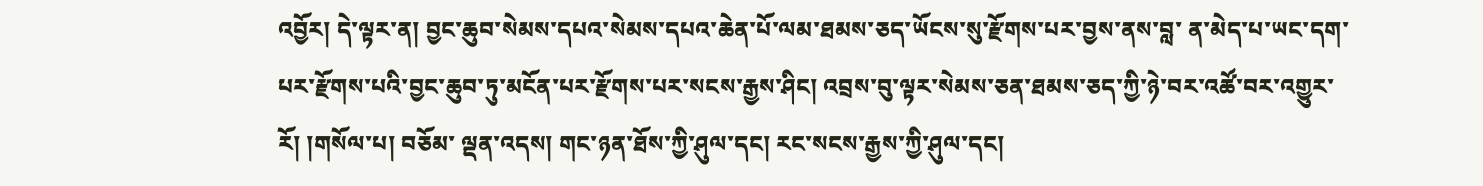འབྱོར། དེ་ལྟར་ན། བྱང་ཆུབ་སེམས་དཔའ་སེམས་དཔའ་ཆེན་པོ་ལམ་ཐམས་ཅད་ཡོངས་སུ་རྫོགས་པར་བྱས་ནས་བླ་ ན་མེད་པ་ཡང་དག་པར་རྫོགས་པའི་བྱང་ཆུབ་ཏུ་མངོན་པར་རྫོགས་པར་སངས་རྒྱས་ཤིང། འབྲས་བུ་ལྟར་སེམས་ཅན་ཐམས་ཅད་ཀྱི་ཉེ་བར་འཚོ་བར་འགྱུར་རོ། །གསོལ་པ། བཅོམ་ ལྡན་འདས། གང་ཉན་ཐོས་ཀྱི་ཤུལ་དང། རང་སངས་རྒྱས་ཀྱི་ཤུལ་དང།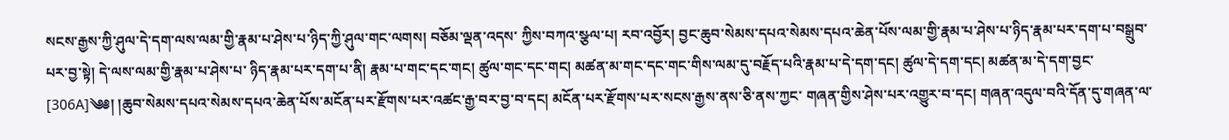སངས་རྒྱས་ཀྱི་ཤུལ་དེ་དག་ལས་ལམ་གྱི་རྣམ་པ་ཤེས་པ་ཉིད་ཀྱི་ཤུལ་གང་ལགས། བཅོམ་ལྡན་འདས་ ཀྱིས་བཀའ་སྩལ་པ། རབ་འབྱོར། བྱང་ཆུབ་སེམས་དཔའ་སེམས་དཔའ་ཆེན་པོས་ལམ་གྱི་རྣམ་པ་ཤེས་པ་ཉིད་རྣམ་པར་དག་པ་བསྒྲུབ་པར་བྱ་སྟེ། དེ་ལས་ལམ་གྱི་རྣམ་པ་ཤེས་པ་ ཉིད་རྣམ་པར་དག་པ་ནི། རྣམ་པ་གང་དང་གང། ཚུལ་གང་དང་གང། མཚན་མ་གང་དང་གང་གིས་ལམ་དུ་བརྗོད་པའི་རྣམ་པ་དེ་དག་དང། ཚུལ་དེ་དག་དང། མཚན་མ་དེ་དག་བྱང་ [306A]༄༅། །ཆུབ་སེམས་དཔའ་སེམས་དཔའ་ཆེན་པོས་མངོན་པར་རྫོགས་པར་འཚང་རྒྱ་བར་བྱ་བ་དང། མངོན་པར་རྫོགས་པར་སངས་རྒྱས་ནས་ཅི་ནས་ཀྱང་ གཞན་གྱིས་ཤེས་པར་འགྱུར་བ་དང། གཞན་འདུལ་བའི་དོན་དུ་གཞན་ལ་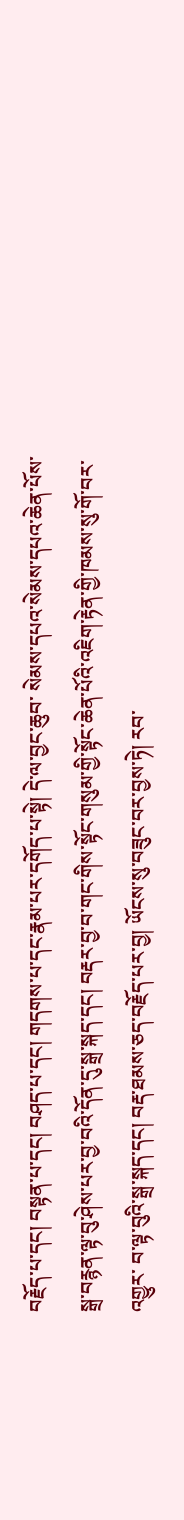བརྗོད་པ་དང། བསྟན་པ་དང། བཤད་པ་དང། གདགས་པ་དང་རྣམ་པར་དགོད་པ་སྟེ། དེ་ལ་བྱང་ཆུབ་ སེམས་དཔའ་སེམས་དཔའ་ཆེན་པོས་སྒྲ་བརྙན་ལྟ་བུ་ཤེས་པར་བྱ་བའི་དོན་དུ་སྒྲ་སྐད་དང། བརྡར་བྱ་བ་གང་གིས་སྟོང་གསུམ་གྱི་སྟོང་ཆེན་པོའི་འཇིག་རྟེན་གྱི་ཁམས་སུ་གོ་བར་འགྱུར་ བ་ལྟ་བུའི་སྒྲ་སྐད་དང། བརྡ་ཐམས་ཅད་བརྗོད་པར་བྱ། ཡོངས་སུ་བཟུང་བར་བྱས་ཏེ། རབ་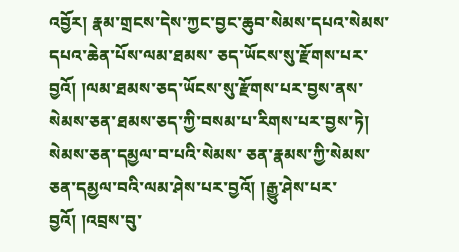འབྱོར། རྣམ་གྲངས་དེས་ཀྱང་བྱང་ཆུབ་སེམས་དཔའ་སེམས་དཔའ་ཆེན་པོས་ལམ་ཐམས་ ཅད་ཡོངས་སུ་རྫོགས་པར་བྱའོ། །ལམ་ཐམས་ཅད་ཡོངས་སུ་རྫོགས་པར་བྱས་ནས་སེམས་ཅན་ཐམས་ཅད་ཀྱི་བསམ་པ་རིགས་པར་བྱས་ཏེ། སེམས་ཅན་དམྱལ་བ་པའི་སེམས་ ཅན་རྣམས་ཀྱི་སེམས་ཅན་དམྱལ་བའི་ལམ་ཤེས་པར་བྱའོ། །རྒྱུ་ཤེས་པར་བྱའོ། །འབྲས་བུ་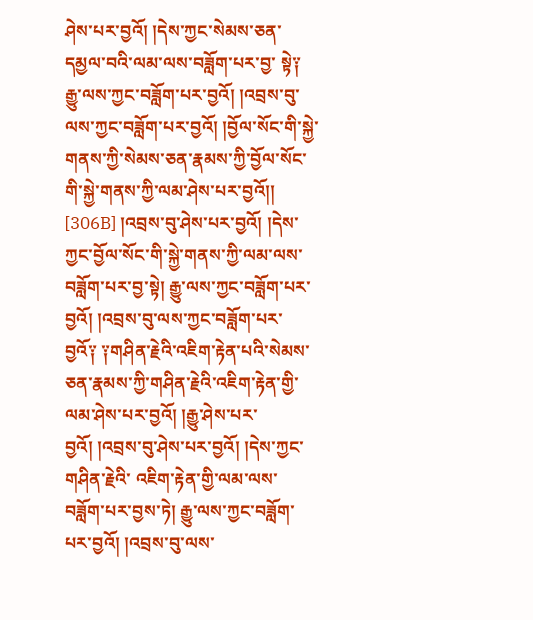ཤེས་པར་བྱའོ། །དེས་ཀྱང་སེམས་ཅན་དམྱལ་བའི་ལམ་ལས་བཟློག་པར་བྱ་ སྟེ༑ རྒྱུ་ལས་ཀྱང་བཟློག་པར་བྱའོ། །འབྲས་བུ་ལས་ཀྱང་བཟློག་པར་བྱའོ། །བྱོལ་སོང་གི་སྐྱེ་གནས་ཀྱི་སེམས་ཅན་རྣམས་ཀྱི་བྱོལ་སོང་གི་སྐྱེ་གནས་ཀྱི་ལམ་ཤེས་པར་བྱའོ།། [306B] །འབྲས་བུ་ཤེས་པར་བྱའོ། །དེས་ཀྱང་བྱོལ་སོང་གི་སྐྱེ་གནས་ཀྱི་ལམ་ལས་བཟློག་པར་བྱ་སྟེ། རྒྱུ་ལས་ཀྱང་བཟློག་པར་བྱའོ། །འབྲས་བུ་ལས་ཀྱང་བཟློག་པར་ བྱའོ༑ ༑གཤིན་རྗེའི་འཇིག་རྟེན་པའི་སེམས་ཅན་རྣམས་ཀྱི་གཤིན་རྗེའི་འཇིག་རྟེན་གྱི་ལམ་ཤེས་པར་བྱའོ། །རྒྱུ་ཤེས་པར་བྱའོ། །འབྲས་བུ་ཤེས་པར་བྱའོ། །དེས་ཀྱང་གཤིན་རྗེའི་ འཇིག་རྟེན་གྱི་ལམ་ལས་བཟློག་པར་བྱས་ཏེ། རྒྱུ་ལས་ཀྱང་བཟློག་པར་བྱའོ། །འབྲས་བུ་ལས་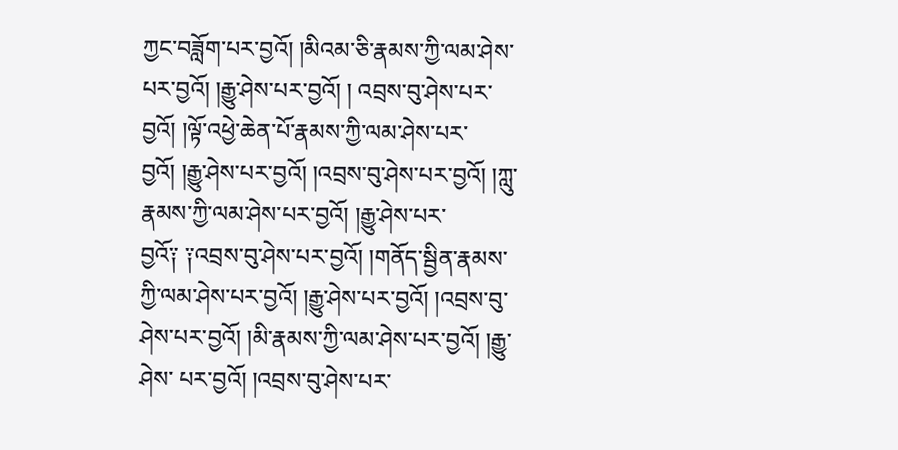ཀྱང་བཟློག་པར་བྱའོ། །མིའམ་ཅི་རྣམས་ཀྱི་ལམ་ཤེས་པར་བྱའོ། །རྒྱུ་ཤེས་པར་བྱའོ། ། འབྲས་བུ་ཤེས་པར་བྱའོ། །ལྟོ་འཕྱེ་ཆེན་པོ་རྣམས་ཀྱི་ལམ་ཤེས་པར་བྱའོ། །རྒྱུ་ཤེས་པར་བྱའོ། །འབྲས་བུ་ཤེས་པར་བྱའོ། །ཀླུ་རྣམས་ཀྱི་ལམ་ཤེས་པར་བྱའོ། །རྒྱུ་ཤེས་པར་ བྱའོ༑ ༑འབྲས་བུ་ཤེས་པར་བྱའོ། །གནོད་སྦྱིན་རྣམས་ཀྱི་ལམ་ཤེས་པར་བྱའོ། །རྒྱུ་ཤེས་པར་བྱའོ། །འབྲས་བུ་ཤེས་པར་བྱའོ། །མི་རྣམས་ཀྱི་ལམ་ཤེས་པར་བྱའོ། །རྒྱུ་ཤེས་ པར་བྱའོ། །འབྲས་བུ་ཤེས་པར་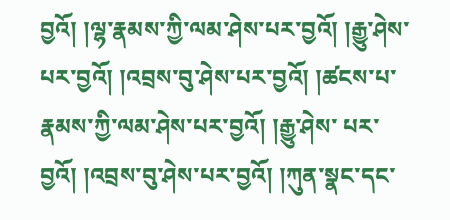བྱའོ། །ལྷ་རྣམས་ཀྱི་ལམ་ཤེས་པར་བྱའོ། །རྒྱུ་ཤེས་པར་བྱའོ། །འབྲས་བུ་ཤེས་པར་བྱའོ། །ཚངས་པ་རྣམས་ཀྱི་ལམ་ཤེས་པར་བྱའོ། །རྒྱུ་ཤེས་ པར་བྱའོ། །འབྲས་བུ་ཤེས་པར་བྱའོ། །ཀུན་སྣང་དང་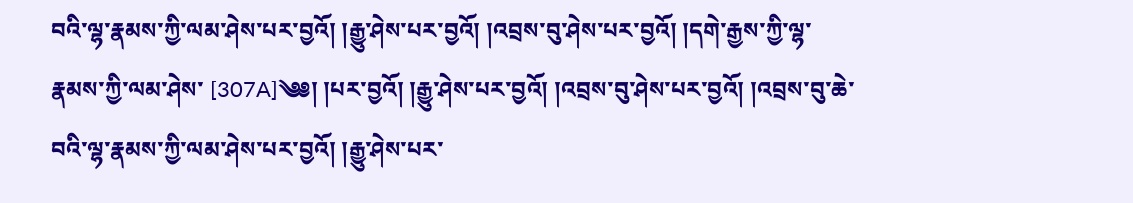བའི་ལྷ་རྣམས་ཀྱི་ལམ་ཤེས་པར་བྱའོ། །རྒྱུ་ཤེས་པར་བྱའོ། །འབྲས་བུ་ཤེས་པར་བྱའོ། །དགེ་རྒྱས་ཀྱི་ལྷ་རྣམས་ཀྱི་ལམ་ཤེས་ [307A]༄༅། །པར་བྱའོ། །རྒྱུ་ཤེས་པར་བྱའོ། །འབྲས་བུ་ཤེས་པར་བྱའོ། །འབྲས་བུ་ཆེ་བའི་ལྷ་རྣམས་ཀྱི་ལམ་ཤེས་པར་བྱའོ། །རྒྱུ་ཤེས་པར་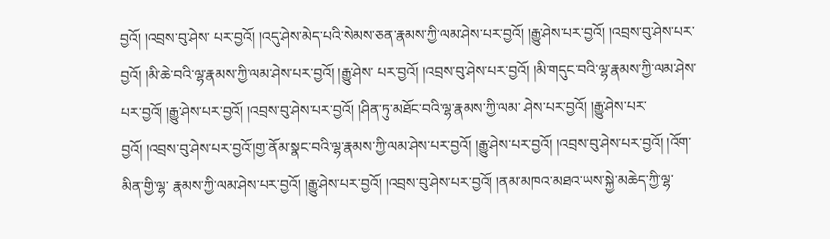བྱའོ། །འབྲས་བུ་ཤེས་ པར་བྱའོ། །འདུ་ཤེས་མེད་པའི་སེམས་ཅན་རྣམས་ཀྱི་ལམ་ཤེས་པར་བྱའོ། །རྒྱུ་ཤེས་པར་བྱའོ། །འབྲས་བུ་ཤེས་པར་བྱའོ། །མི་ཆེ་བའི་ལྷ་རྣམས་ཀྱི་ལམ་ཤེས་པར་བྱའོ། །རྒྱུ་ཤེས་ པར་བྱའོ། །འབྲས་བུ་ཤེས་པར་བྱའོ། །མི་གདུང་བའི་ལྷ་རྣམས་ཀྱི་ལམ་ཤེས་པར་བྱའོ། །རྒྱུ་ཤེས་པར་བྱའོ། །འབྲས་བུ་ཤེས་པར་བྱའོ། །ཤིན་ཏུ་མཐོང་བའི་ལྷ་རྣམས་ཀྱི་ལམ་ ཤེས་པར་བྱའོ། །རྒྱུ་ཤེས་པར་བྱའོ། །འབྲས་བུ་ཤེས་པར་བྱའོ་།གྱ་ནོམ་སྣང་བའི་ལྷ་རྣམས་ཀྱི་ལམ་ཤེས་པར་བྱའོ། །རྒྱུ་ཤེས་པར་བྱའོ། །འབྲས་བུ་ཤེས་པར་བྱའོ། །འོག་མིན་གྱི་ལྷ་ རྣམས་ཀྱི་ལམ་ཤེས་པར་བྱའོ། །རྒྱུ་ཤེས་པར་བྱའོ། །འབྲས་བུ་ཤེས་པར་བྱའོ། །ནམ་མཁའ་མཐའ་ཡས་སྐྱེ་མཆེད་ཀྱི་ལྷ་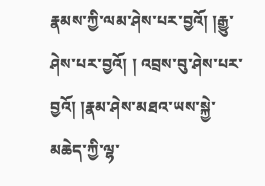རྣམས་ཀྱི་ལམ་ཤེས་པར་བྱའོ། །རྒྱུ་ཤེས་པར་བྱའོ། ། འབྲས་བུ་ཤེས་པར་བྱའོ། །རྣམ་ཤེས་མཐའ་ཡས་སྐྱེ་མཆེད་ཀྱི་ལྷ་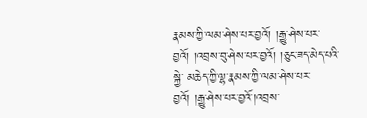རྣམས་ཀྱི་ལམ་ཤེས་པར་བྱའོ། །རྒྱུ་ཤེས་པར་བྱའོ། །འབྲས་བུ་ཤེས་པར་བྱའོ། །ཅུང་ཟད་མེད་པའི་སྐྱེ་ མཆེད་ཀྱི་ལྷ་རྣམས་ཀྱི་ལམ་ཤེས་པར་བྱའོ། །རྒྱུ་ཤེས་པར་བྱའོ་།འབྲས་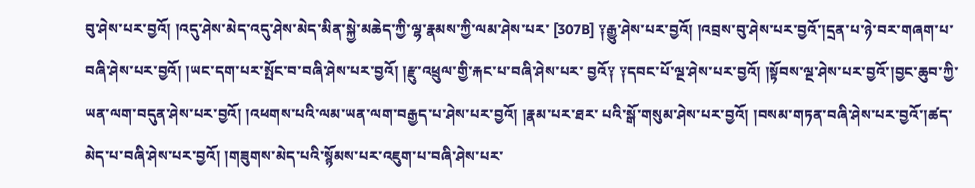བུ་ཤེས་པར་བྱའོ། །འདུ་ཤེས་མེད་འདུ་ཤེས་མེད་མིན་སྐྱེ་མཆེད་ཀྱི་ལྷ་རྣམས་ཀྱི་ལམ་ཤེས་པར་ [307B] ༑རྒྱུ་ཤེས་པར་བྱའོ། །འབྲས་བུ་ཤེས་པར་བྱའོ་།དྲན་པ་ཉེ་བར་གཞག་པ་བཞི་ཤེས་པར་བྱའོ། །ཡང་དག་པར་སྤོང་བ་བཞི་ཤེས་པར་བྱའོ། །རྫུ་འཕྲུལ་གྱི་རྐང་པ་བཞི་ཤེས་པར་ བྱའོ༑ ༑དབང་པོ་ལྔ་ཤེས་པར་བྱའོ། །སྟོབས་ལྔ་ཤེས་པར་བྱའོ་།བྱང་ཆུབ་ཀྱི་ཡན་ལག་བདུན་ཤེས་པར་བྱའོ། །འཕགས་པའི་ལམ་ཡན་ལག་བརྒྱད་པ་ཤེས་པར་བྱའོ། །རྣམ་པར་ཐར་ པའི་སྒོ་གསུམ་ཤེས་པར་བྱའོ། །བསམ་གཏན་བཞི་ཤེས་པར་བྱའོ་།ཚད་མེད་པ་བཞི་ཤེས་པར་བྱའོ། །གཟུགས་མེད་པའི་སྙོམས་པར་འཇུག་པ་བཞི་ཤེས་པར་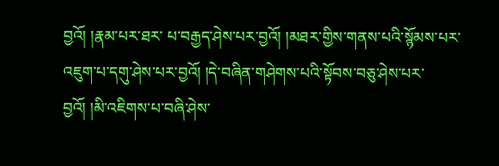བྱའོ། །རྣམ་པར་ཐར་ པ་བརྒྱད་ཤེས་པར་བྱའོ། །མཐར་གྱིས་གནས་པའི་སྙོམས་པར་འཇུག་པ་དགུ་ཤེས་པར་བྱའོ། །དེ་བཞིན་གཤེགས་པའི་སྟོབས་བཅུ་ཤེས་པར་བྱའོ། །མི་འཇིགས་པ་བཞི་ཤེས་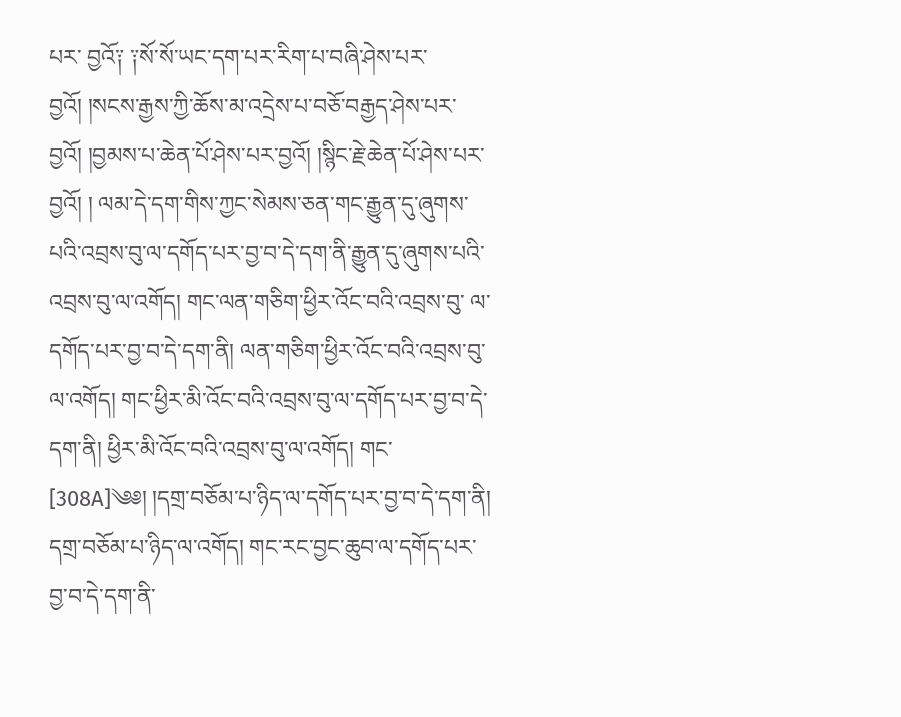པར་ བྱའོ༑ ༑སོ་སོ་ཡང་དག་པར་རིག་པ་བཞི་ཤེས་པར་བྱའོ། །སངས་རྒྱས་ཀྱི་ཆོས་མ་འདྲེས་པ་བཅོ་བརྒྱད་ཤེས་པར་བྱའོ། །བྱམས་པ་ཆེན་པོ་ཤེས་པར་བྱའོ། །སྙིང་རྗེ་ཆེན་པོ་ཤེས་པར་བྱའོ། ། ལམ་དེ་དག་གིས་ཀྱང་སེམས་ཅན་གང་རྒྱུན་དུ་ཞུགས་པའི་འབྲས་བུ་ལ་དགོད་པར་བྱ་བ་དེ་དག་ནི་རྒྱུན་དུ་ཞུགས་པའི་འབྲས་བུ་ལ་འགོད། གང་ལན་གཅིག་ཕྱིར་འོང་བའི་འབྲས་བུ་ ལ་དགོད་པར་བྱ་བ་དེ་དག་ནི། ལན་གཅིག་ཕྱིར་འོང་བའི་འབྲས་བུ་ལ་འགོད། གང་ཕྱིར་མི་འོང་བའི་འབྲས་བུ་ལ་དགོད་པར་བྱ་བ་དེ་དག་ནི། ཕྱིར་མི་འོང་བའི་འབྲས་བུ་ལ་འགོད། གང་ [308A]༄༅། །དགྲ་བཅོམ་པ་ཉིད་ལ་དགོད་པར་བྱ་བ་དེ་དག་ནི། དགྲ་བཅོམ་པ་ཉིད་ལ་འགོད། གང་རང་བྱང་ཆུབ་ལ་དགོད་པར་བྱ་བ་དེ་དག་ནི་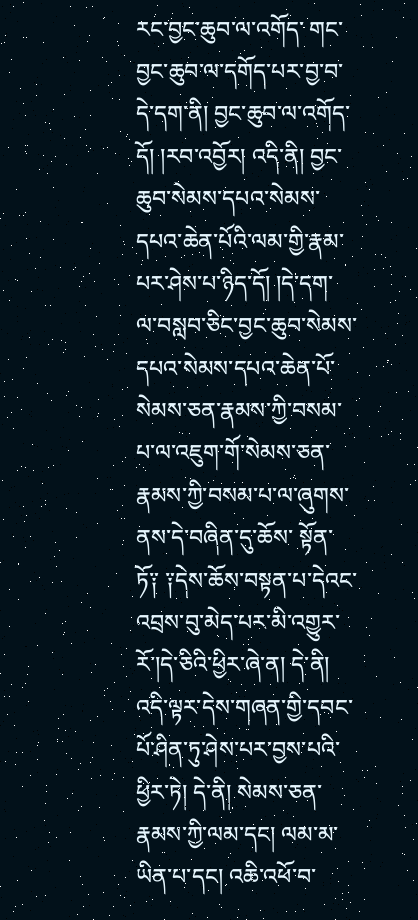རང་བྱང་ཆུབ་ལ་འགོད་ གང་བྱང་ཆུབ་ལ་དགོད་པར་བྱ་བ་དེ་དག་ནི། བྱང་ཆུབ་ལ་འགོད་དོ། །རབ་འབྱོར། འདི་ནི། བྱང་ཆུབ་སེམས་དཔའ་སེམས་དཔའ་ཆེན་པོའི་ལམ་གྱི་རྣམ་པར་ཤེས་པ་ཉིད་དོ། །དེ་དག་ ལ་བསླབ་ཅིང་བྱང་ཆུབ་སེམས་དཔའ་སེམས་དཔའ་ཆེན་པོ་སེམས་ཅན་རྣམས་ཀྱི་བསམ་པ་ལ་འཇུག་གོ་སེམས་ཅན་རྣམས་ཀྱི་བསམ་པ་ལ་ཞུགས་ནས་དེ་བཞིན་དུ་ཆོས་ སྟོན་ཏོ༑ ༑དེས་ཆོས་བསྟན་པ་དེའང་འབྲས་བུ་མེད་པར་མི་འགྱུར་རོ་།དེ་ཅིའི་ཕྱིར་ཞེ་ན། དེ་ནི། འདི་ལྟར་དེས་གཞན་གྱི་དབང་པོ་ཤིན་ཏུ་ཤེས་པར་བྱས་པའི་ཕྱིར་ཏེ། དེ་ནི། སེམས་ཅན་ རྣམས་ཀྱི་ལམ་དང། ལམ་མ་ཡིན་པ་དང། འཆི་འཕོ་བ་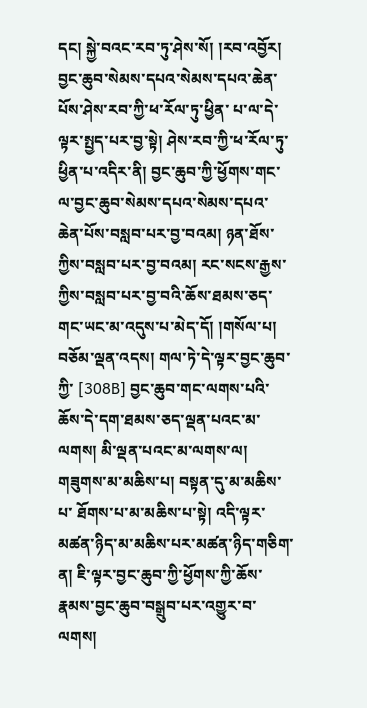དང། སྐྱེ་བའང་རབ་ཏུ་ཤེས་སོ། །རབ་འབྱོར། བྱང་ཆུབ་སེམས་དཔའ་སེམས་དཔའ་ཆེན་པོས་ཤེས་རབ་ཀྱི་ཕ་རོལ་ཏུ་ཕྱིན་ པ་ལ་དེ་ལྟར་སྤྱད་པར་བྱ་སྟེ། ཤེས་རབ་ཀྱི་ཕ་རོལ་ཏུ་ཕྱིན་པ་འདིར་ནི། བྱང་ཆུབ་ཀྱི་ཕྱོགས་གང་ལ་བྱང་ཆུབ་སེམས་དཔའ་སེམས་དཔའ་ཆེན་པོས་བསླབ་པར་བྱ་བའམ། ཉན་ཐོས་ ཀྱིས་བསླབ་པར་བྱ་བའམ། རང་སངས་རྒྱས་ཀྱིས་བསླབ་པར་བྱ་བའི་ཆོས་ཐམས་ཅད་གང་ཡང་མ་འདུས་པ་མེད་དོ། །གསོལ་པ། བཅོམ་ལྡན་འདས། གལ་ཏེ་དེ་ལྟར་བྱང་ཆུབ་ཀྱི་ [308B] བྱང་ཆུབ་གང་ལགས་པའི་ཆོས་དེ་དག་ཐམས་ཅད་ལྡན་པའང་མ་ལགས། མི་ལྡན་པའང་མ་ལགས་ལ། གཟུགས་མ་མཆིས་པ། བསྟན་དུ་མ་མཆིས་པ་ ཐོགས་པ་མ་མཆིས་པ་སྟེ། འདི་ལྟར་མཚན་ཉིད་མ་མཆིས་པར་མཚན་ཉིད་གཅིག་ན། ཇི་ལྟར་བྱང་ཆུབ་ཀྱི་ཕྱོགས་ཀྱི་ཆོས་རྣམས་བྱང་ཆུབ་བསྒྲུབ་པར་འགྱུར་བ་ལགས།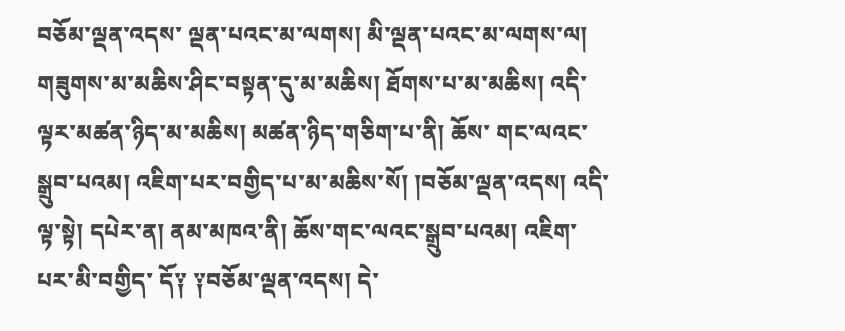བཅོམ་ལྡན་འདས་ ལྡན་པའང་མ་ལགས། མི་ལྡན་པའང་མ་ལགས་ལ། གཟུགས་མ་མཆིས་ཤིང་བསྟན་དུ་མ་མཆིས། ཐོགས་པ་མ་མཆིས། འདི་ལྟར་མཚན་ཉིད་མ་མཆིས། མཚན་ཉིད་གཅིག་པ་ནི། ཆོས་ གང་ལའང་སྒྲུབ་པའམ། འཇིག་པར་བགྱིད་པ་མ་མཆིས་སོ། །བཅོམ་ལྡན་འདས། འདི་ལྟ་སྟེ། དཔེར་ན། ནམ་མཁའ་ནི། ཆོས་གང་ལའང་སྒྲུབ་པའམ། འཇིག་པར་མི་བགྱིད་ དོ༑ ༑བཅོམ་ལྡན་འདས། དེ་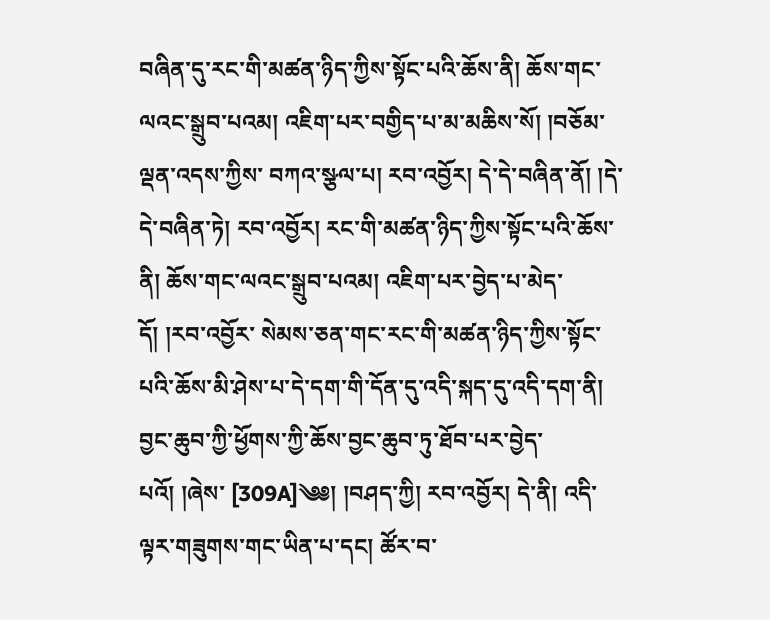བཞིན་དུ་རང་གི་མཚན་ཉིད་ཀྱིས་སྟོང་པའི་ཆོས་ནི། ཆོས་གང་ལའང་སྒྲུབ་པའམ། འཇིག་པར་བགྱིད་པ་མ་མཆིས་སོ། །བཅོམ་ལྡན་འདས་ཀྱིས་ བཀའ་སྩལ་པ། རབ་འབྱོར། དེ་དེ་བཞིན་ནོ། །དེ་དེ་བཞིན་ཏེ། རབ་འབྱོར། རང་གི་མཚན་ཉིད་ཀྱིས་སྟོང་པའི་ཆོས་ནི། ཆོས་གང་ལའང་སྒྲུབ་པའམ། འཇིག་པར་བྱེད་པ་མེད་དོ། །རབ་འབྱོར་ སེམས་ཅན་གང་རང་གི་མཚན་ཉིད་ཀྱིས་སྟོང་པའི་ཆོས་མི་ཤེས་པ་དེ་དག་གི་དོན་དུ་འདི་སྐད་དུ་འདི་དག་ནི། བྱང་ཆུབ་ཀྱི་ཕྱོགས་ཀྱི་ཆོས་བྱང་ཆུབ་ཏུ་ཐོབ་པར་བྱེད་པའོ། །ཞེས་ [309A]༄༅། །བཤད་ཀྱི། རབ་འབྱོར། དེ་ནི། འདི་ལྟར་གཟུགས་གང་ཡིན་པ་དང། ཚོར་བ་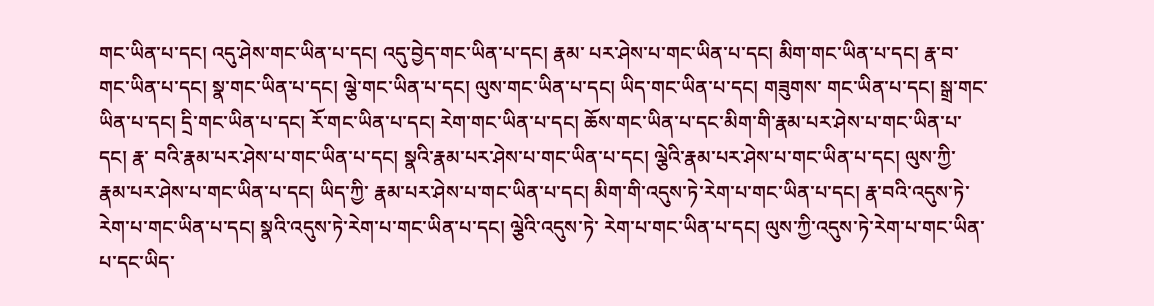གང་ཡིན་པ་དང། འདུ་ཤེས་གང་ཡིན་པ་དང། འདུ་བྱེད་གང་ཡིན་པ་དང། རྣམ་ པར་ཤེས་པ་གང་ཡིན་པ་དང། མིག་གང་ཡིན་པ་དང། རྣ་བ་གང་ཡིན་པ་དང། སྣ་གང་ཡིན་པ་དང། ལྕེ་གང་ཡིན་པ་དང། ལུས་གང་ཡིན་པ་དང། ཡིད་གང་ཡིན་པ་དང། གཟུགས་ གང་ཡིན་པ་དང། སྒྲ་གང་ཡིན་པ་དང། དྲི་གང་ཡིན་པ་དང། རོ་གང་ཡིན་པ་དང། རེག་གང་ཡིན་པ་དང། ཆོས་གང་ཡིན་པ་དང་མིག་གི་རྣམ་པར་ཤེས་པ་གང་ཡིན་པ་དང། རྣ་ བའི་རྣམ་པར་ཤེས་པ་གང་ཡིན་པ་དང། སྣའི་རྣམ་པར་ཤེས་པ་གང་ཡིན་པ་དང། ལྕེའི་རྣམ་པར་ཤེས་པ་གང་ཡིན་པ་དང། ལུས་ཀྱི་རྣམ་པར་ཤེས་པ་གང་ཡིན་པ་དང། ཡིད་ཀྱི་ རྣམ་པར་ཤེས་པ་གང་ཡིན་པ་དང། མིག་གི་འདུས་ཏེ་རེག་པ་གང་ཡིན་པ་དང། རྣ་བའི་འདུས་ཏེ་རེག་པ་གང་ཡིན་པ་དང། སྣའི་འདུས་ཏེ་རེག་པ་གང་ཡིན་པ་དང། ལྕེའི་འདུས་ཏེ་ རེག་པ་གང་ཡིན་པ་དང། ལུས་ཀྱི་འདུས་ཏེ་རེག་པ་གང་ཡིན་པ་དང་ཡིད་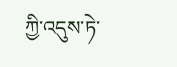ཀྱི་འདུས་ཏེ་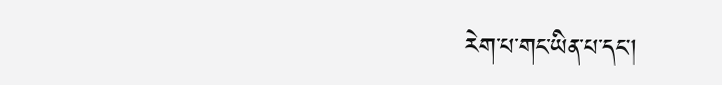རེག་པ་གང་ཡིན་པ་དང།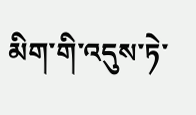མིག་གི་འདུས་ཏེ་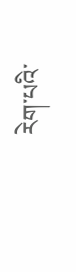རེག་པའི་